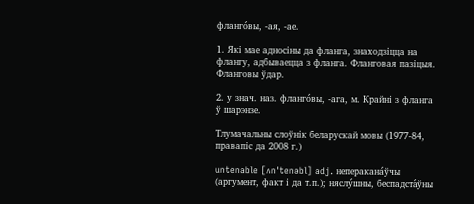фланго́вы, ‑ая, ‑ае.

1. Які мае адносіны да фланга, знаходзіцца на флангу, адбываецца з фланга. Фланговая пазіцыя. Фланговы ўдар.

2. у знач. наз. фланго́вы, ‑ага, м. Крайні з фланга ў шарэнзе.

Тлумачальны слоўнік беларускай мовы (1977-84, правапіс да 2008 г.)

untenable [ʌnˈtenəbl] adj. неперакана́ўчы (аргумент, факт і да т.п.); няслу́шны, беспадста́ўны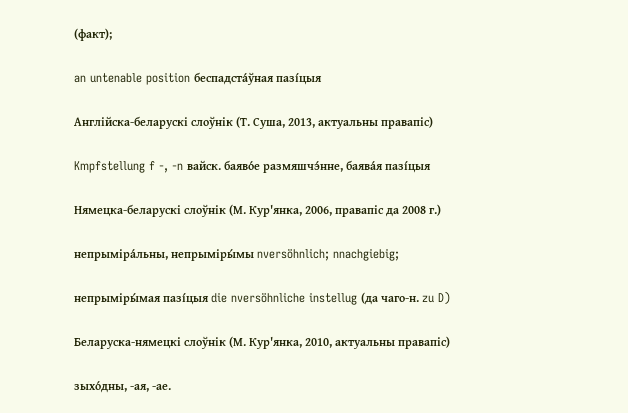(факт);

an untenable position беспадста́ўная пазі́цыя

Англійска-беларускі слоўнік (Т. Суша, 2013, актуальны правапіс)

Kmpfstellung f -, -n вайск. баяво́е размяшчэ́нне, баява́я пазі́цыя

Нямецка-беларускі слоўнік (М. Кур'янка, 2006, правапіс да 2008 г.)

непрыміра́льны, непрыміры́мы nversöhnlich; nnachgiebig;

непрыміры́мая пазі́цыя die nversöhnliche instellug (да чаго-н. zu D)

Беларуска-нямецкі слоўнік (М. Кур'янка, 2010, актуальны правапіс)

зыхо́дны, ‑ая, ‑ае.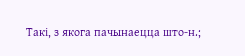Такі, з якога пачынаецца што‑н.;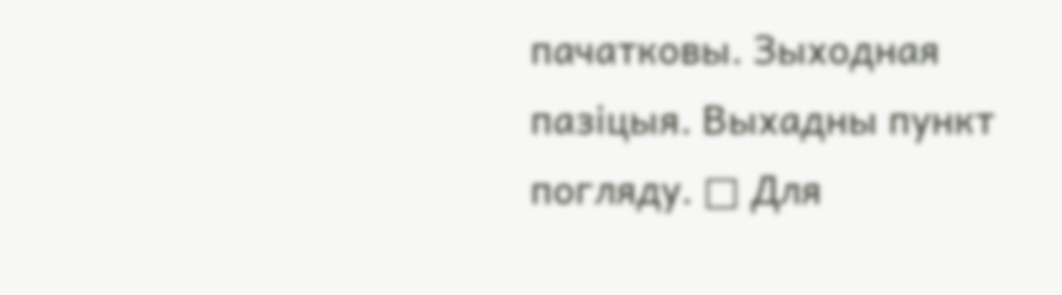пачатковы. Зыходная пазіцыя. Выхадны пункт погляду. □ Для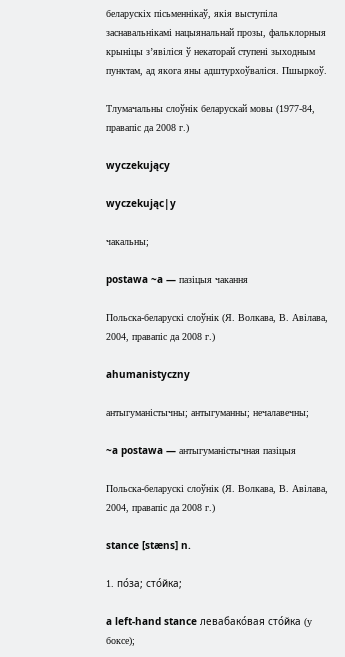беларускіх пісьменнікаў, якія выступіла заснавальнікамі нацыянальнай прозы, фальклорныя крыніцы з’явіліся ў некаторай ступені зыходным пунктам, ад якога яны адштурхоўваліся. Пшыркоў.

Тлумачальны слоўнік беларускай мовы (1977-84, правапіс да 2008 г.)

wyczekujący

wyczekując|y

чакальны;

postawa ~a — пазіцыя чакання

Польска-беларускі слоўнік (Я. Волкава, В. Авілава, 2004, правапіс да 2008 г.)

ahumanistyczny

антыгуманістычны; антыгуманны; нечалавечны;

~a postawa — антыгуманістычная пазіцыя

Польска-беларускі слоўнік (Я. Волкава, В. Авілава, 2004, правапіс да 2008 г.)

stance [stæns] n.

1. по́за; сто́йка;

a left-hand stance левабако́вая сто́йка (у боксе);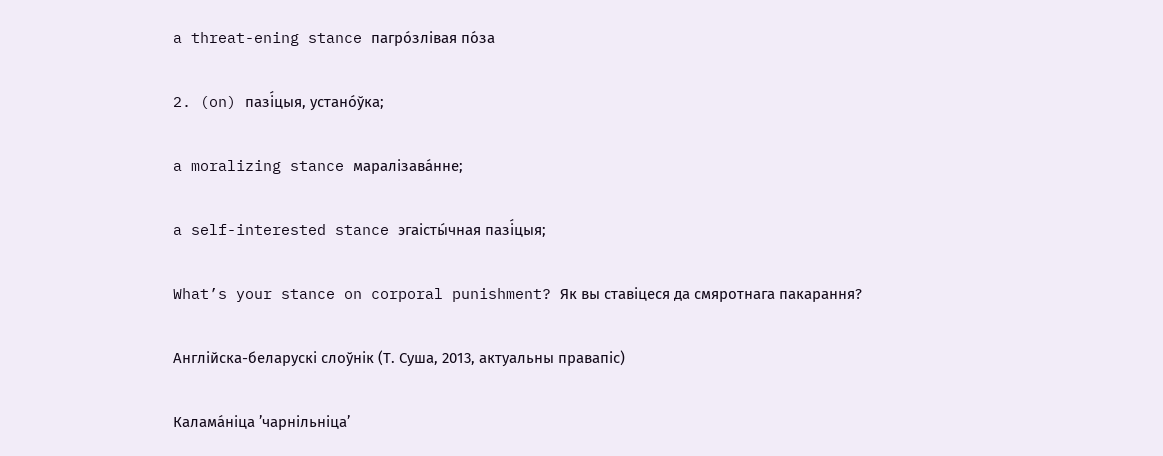a threat-ening stance пагро́злівая по́за

2. (on) пазі́цыя, устано́ўка;

a moralizing stance маралізава́нне;

a self-interested stance эгаісты́чная пазі́цыя;

What’s your stance on corporal punishment? Як вы ставіцеся да смяротнага пакарання?

Англійска-беларускі слоўнік (Т. Суша, 2013, актуальны правапіс)

Калама́ніца ’чарнільніца’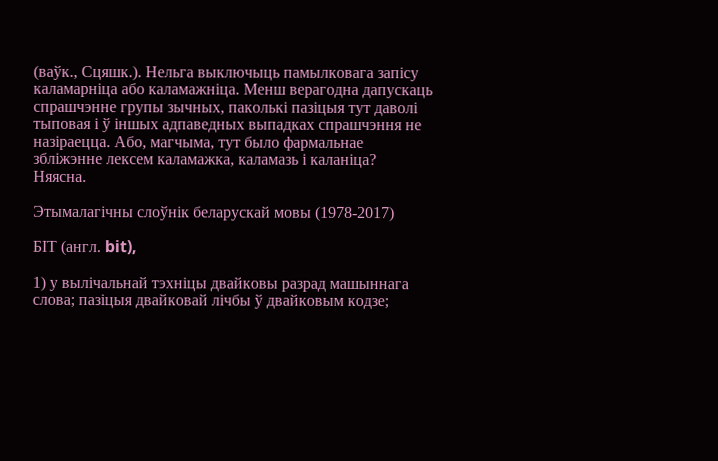(ваўк., Сцяшк.). Нельга выключыць памылковага запісу каламарніца або каламажніца. Менш верагодна дапускаць спрашчэнне групы зычных, паколькі пазіцыя тут даволі тыповая і ў іншых адпаведных выпадках спрашчэння не назіраецца. Або, магчыма, тут было фармальнае збліжэнне лексем каламажка, каламазь і каланіца? Няясна.

Этымалагічны слоўнік беларускай мовы (1978-2017)

БІТ (англ. bit),

1) у вылічальнай тэхніцы двайковы разрад машыннага слова; пазіцыя двайковай лічбы ў двайковым кодзе;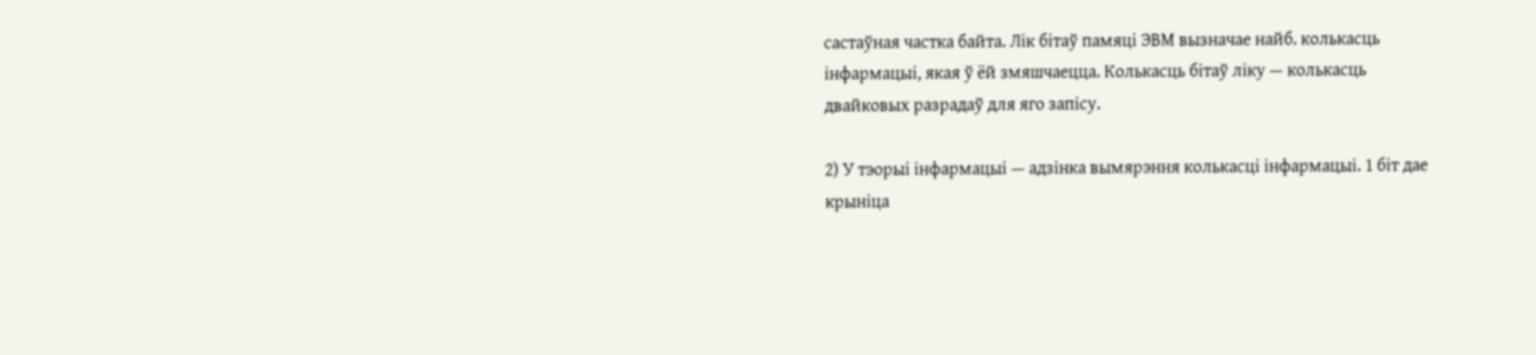састаўная частка байта. Лік бітаў памяці ЭВМ вызначае найб. колькасць інфармацыі, якая ў ёй змяшчаецца. Колькасць бітаў ліку — колькасць двайковых разрадаў для яго запісу.

2) У тэорыі інфармацыі — адзінка вымярэння колькасці інфармацыі. 1 біт дае крыніца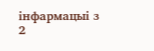інфармацыі з 2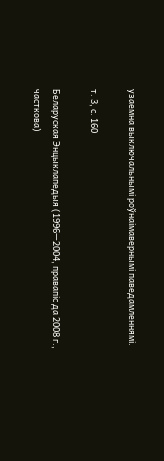узаемна выключальнымі роўнаімавернымі паведамленнямі.

т. 3, с. 160

Беларуская Энцыклапедыя (1996—2004, правапіс да 2008 г., часткова)